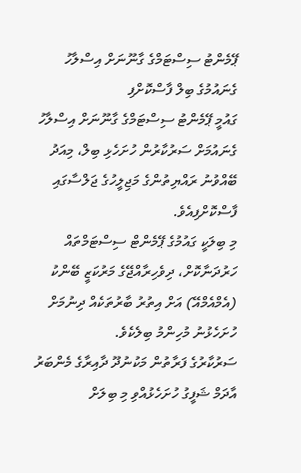ޕޭމެންޓު ސިސްޓަމްގެ ގާނޫނަށް އިސްލާހު ގެނައުމުގެ ބިލް ފާސްކޮށްފި
ގައުމީ ޕޭމެންޓު ސިސްޓަމްގެ ގާނޫނަށް އިސްލާހު ގެނައުމަށް ސަރުކާރުން ހުށަހެޅި ބިލް، މިއަދު ބޭއްވުނު ރައްޔިތުންގެ މަޖިލީހުގެ ޖަލްސާގައި ފާސްކޮށްފިއެވެ.
މި ބިލަކީ ގައުމުގެ ޕޭމެންޓް ސިސްޓަމްތައް ހަރުދަނާކޮށް، ދިވެހިރާއްޖޭގެ މަރުކަޒީ ބޭންކު (އެމްއެމްއޭ) އަށް އިތުރު ބާރުތަކެއް ދިނުމަށް ހުށަހެޅުނު މުހިންމު ބިލެކެވެ.
ސަރުކާރުގެ ފަރާތުން މަކުނުދޫ ދާއިރާގެ މެންބަރު އާދަމް ޝަފީގު ހުށަހެޅުއްވި މި ބިލަށް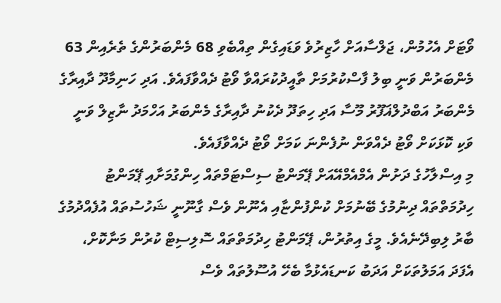ވޯޓަށް އެހުމުން، ޖަލްސާއަށް ހާޒިރުވެ ވަޑައިގެން ތިއްބެވި 68 މެންބަރުންގެ ތެރެއިން 63 މެންބަރުން ވަނީ ބިލު ފާސްކުރުމަށް ތާއީދުކުރައްވާ ވޯޓު ދެއްވާފައެވެ. އަދި ހަނިމާދޫ ދާއިރާގެ މެންބަރު އަބްދުލްޣަފޫރު މޫސާ އަދި ހިތަދޫ ދެކުނު ދާއިރާގެ މެންބަރު އަހްމަދު ނާޒިލް ވަނީ ވަކި ކޮޅަކަށް ވޯޓު ދެއްވަން ނުފެންނަ ކަމަށް ވޯޓު ދެއްވާފައެވެ.
މި އިސްލާހުގެ ދަށުން އެމްއެމްއޭއަށް ޕޭމަންޓު ސިސްޓަމްތައް ހިންގުމަށާއި ޕޭމަންޓު ހިދުމަތްތައް ދިނުމުގެ ބޭނުމަށް ކުންފުންޏާއި އެނޫން ވެސް ގާނޫނީ ޝަހުސުތައް އުފެއްދުމުގެ ބާރު ލިބިދޭނެއެވެ. މީގެ އިތުރުން، ޕޭމަންޓު ހިދުމަތްތައް ސޮލިސިޓް ކުރުން މަނާކޮށް، އެފަދަ އަމަލުތަކަށް އަދަބު ކަނޑައެޅުމާ ބެހޭ އުސޫލުތައް ވެސް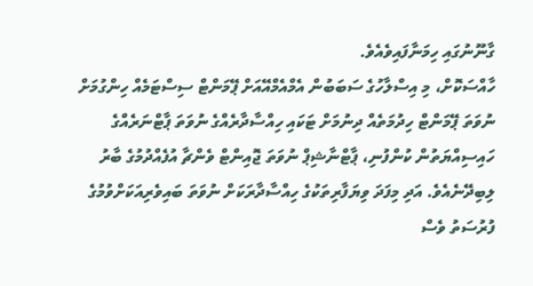ގާނޫނުގައި ހިމަނާފައިވެއެވެ.
ހާއްސަކޮށް، މި އިސްލާހުގެ ސަބަބުން އެމްއެމްއޭއަށް ޕޭމަންޓް ސިސްޓަމެއް ހިންގުމަށް ނުވަތަ ޕޭމަންޓް ހިދުމަތެއް ދިނުމަށް ޓަކައި ހިއްސާދާރެއްގެ ނުވަތަ ޕާޓްނަރެއްގެ ހައިސިއްޔަތުން ކުންފުނި، ޕާޓްނާޝިޕް ނުވަތަ ޖޮއިންޓް ވެންޗާ އުފެއްދުމުގެ ބާރު ލިބިދޭނެއެވެ. އަދި މިފަދަ ވިޔަފާރިތަކުގެ ހިއްސާދާރަކަށް ނުވަތަ ބައިވެރިއަކަށްވުމުގެ ފުރުސަތު ވެސް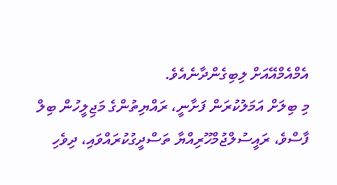އެމްއެމްއޭއަށް ލިބިގެންދާނެއެވެ.
މި ބިލަށް އަމަލުކުރަން ފަށާނީ، ރައްޔިތުންގެ މަޖިލީހުން ބިލް ފާސްވެ، ރައީސުލްޖުމްހޫރިއްޔާ ތަސްދީގުކުރައްވައި، ދިވެހި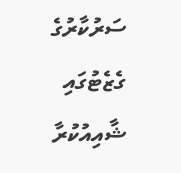ސަރުކާރުގެ ގެޒެޓުގައި ޝާއިއުކުރާ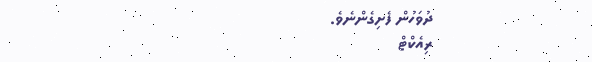ދުވަހުން ފެށިގެންނެވެ.
ރިއެކްޓް